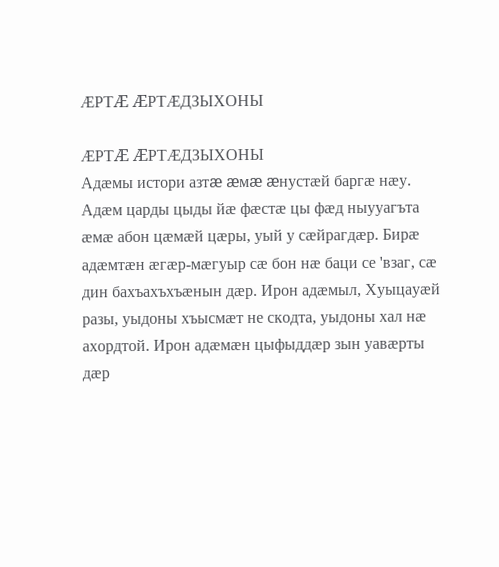ÆРТÆ ÆРТÆДЗЫХОНЫ

ÆРТÆ ÆРТÆДЗЫХОНЫ
Адæмы истори азтæ æмæ æнустæй баргæ нæу. Адæм царды цыды йæ фæстæ цы фæд ныууагъта æмæ абон цæмæй цæры, уый у сæйрагдæр. Бирæ адæмтæн æгæр-мæгуыр сæ бон нæ баци се 'взаг, сæ дин бахъахъхъæнын дæр. Ирон адæмыл, Хуыцауæй разы, уыдоны хъысмæт не скодта, уыдоны хал нæ ахордтой. Ирон адæмæн цыфыддæр зын уавæрты дæр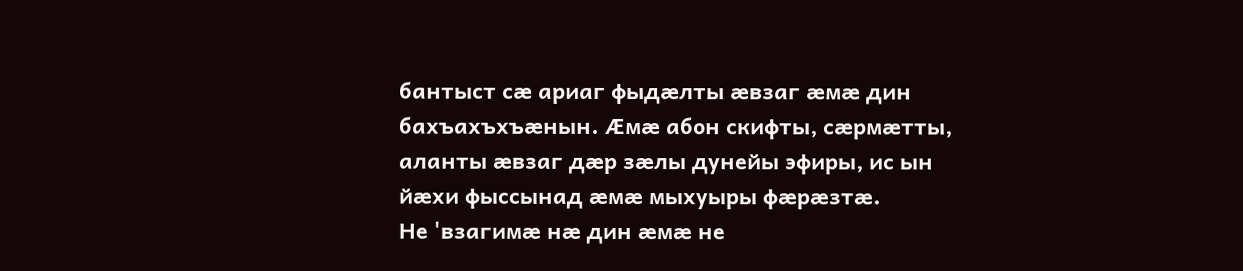бантыст сæ ариаг фыдæлты æвзаг æмæ дин бахъахъхъæнын. Æмæ абон скифты, сæрмæтты, аланты æвзаг дæр зæлы дунейы эфиры, ис ын йæхи фыссынад æмæ мыхуыры фæрæзтæ.
Не 'взагимæ нæ дин æмæ не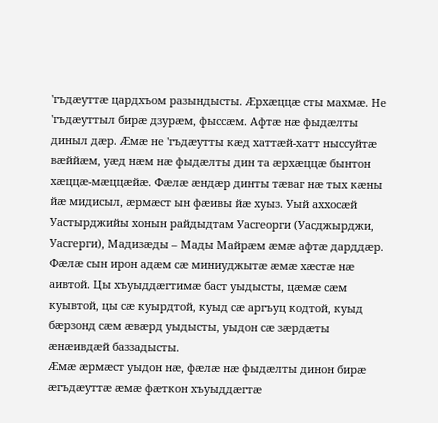'гъдæуттæ цардхъом разындысты. Æрхæццæ сты махмæ. Не 'гъдæуттыл бирæ дзурæм, фыссæм. Афтæ нæ фыдæлты диныл дæр. Æмæ не 'гъдæутты кæд хаттæй-хатт ныссуйтæ вæййæм, уæд нæм нæ фыдæлты дин та æрхæццæ бынтон хæццæ-мæццæйæ. Фæлæ æндæр динты тæваг нæ тых кæны йæ мидисыл, æрмæст ын фæивы йæ хуыз. Уый аххосæй Уастырджийы хонын райдыдтам Уасгеорги (Уасджырджи, Уасгерги), Мадизæды – Мады Майрæм æмæ афтæ дарддæр. Фæлæ сын ирон адæм сæ миниуджытæ æмæ хæстæ нæ аивтой. Цы хъуыддæгтимæ баст уыдысты, цæмæ сæм куывтой, цы сæ куырдтой, куыд сæ аргъуц кодтой, куыд бæрзонд сæм æвæрд уыдысты, уыдон сæ зæрдæты æнæивдæй баззадысты.
Æмæ æрмæст уыдон нæ, фæлæ нæ фыдæлты динон бирæ æгъдæуттæ æмæ фæткон хъуыддæгтæ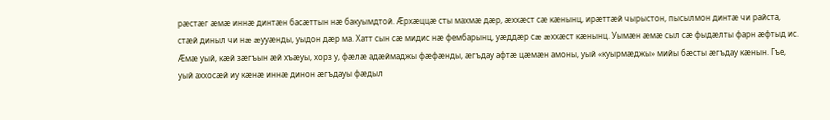рæстæг æмæ иннæ динтæн басæттын нæ бакуымдтой. Æрхæццæ сты махмæ дæр, æххæст сæ кæнынц, ирæттæй чырыстон, пысылмон динтæ чи райста, стæй диныл чи нæ æууæнды, уыдон дæр ма. Хатт сын сæ мидис нæ фембарынц, уæддæр сæ æххæст кæнынц. Уымæн æмæ сыл сæ фыдæлты фарн æфтыд ис. Æмæ уый, кæй зæгъын æй хъæуы, хорз у, фæлæ адæймаджы фæфæнды, æгъдау афтæ цæмæн амоны, уый «куырмæджы» мийы бæсты æгъдау кæнын. Гъе, уый аххосæй иу кæнæ иннæ динон æгъдауы фæдыл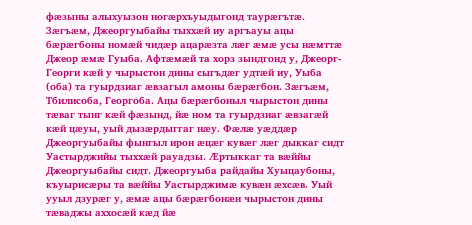фæзыны алыхуызон ногæрхъуыдыгонд таурæгътæ. Зæгъæм, Джеоргуыбайы тыххæй иу аргъауы ацы бæрæгбоны номæй чидæр ацарæзта лæг æмæ усы нæмттæ Джеор æмæ Гуыба. Афтæмæй та хорз зындгонд у, Джеорг-Георги кæй у чырыстон дины сыгъдæг удтæй иу, Уыба (оба) та гуырдзиаг æвзагыл амоны бæрæгбон. Зæгъæм, Тбилисоба, Георгоба. Ацы бæрæгбоныл чырыстон дины тæваг тынг кæй фæзынд, йæ ном та гуырдзиаг æвзагæй кæй цæуы, уый дызæрдыггаг нæу. Фæлæ уæддæр Джеоргуыбайы фынгыл ирон æцæг кувæг лæг дыккаг сидт Уастырджийы тыххæй рауадзы. Æртыккаг та вæййы Джеоргуыбайы сидт. Джеоргуыба райдайы Хуыцаубоны, къуырисæры та вæййы Уастырджимæ кувæн æхсæв. Уый ууыл дзурæг у, æмæ ацы бæрæгбонæн чырыстон дины тæваджы аххосæй кæд йæ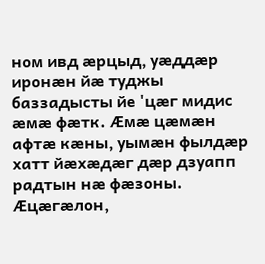ном ивд æрцыд, уæддæр иронæн йæ туджы баззадысты йе 'цæг мидис æмæ фæтк. Æмæ цæмæн афтæ кæны, уымæн фылдæр хатт йæхæдæг дæр дзуапп радтын нæ фæзоны. Æцæгæлон,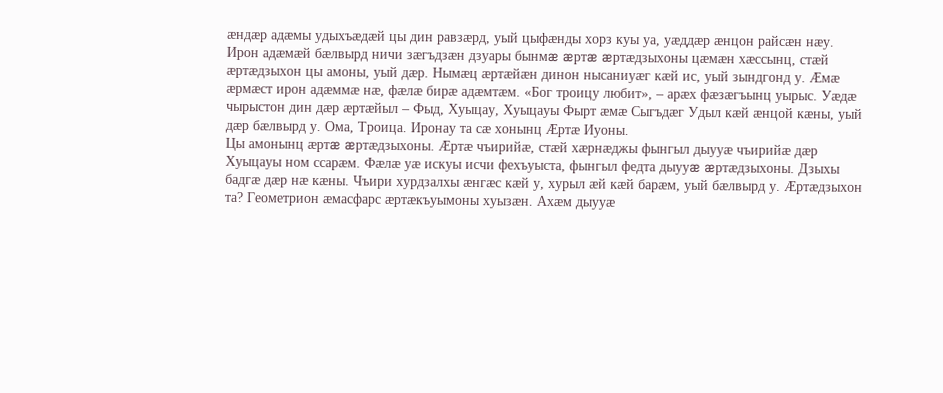æндæр адæмы удыхъæдæй цы дин равзæрд, уый цыфæнды хорз куы уа, уæддæр æнцон райсæн нæу.
Ирон адæмæй бæлвырд ничи зæгъдзæн дзуары бынмæ æртæ æртæдзыхоны цæмæн хæссынц, стæй æртæдзыхон цы амоны, уый дæр. Нымæц æртæйæн динон нысаниуæг кæй ис, уый зындгонд у. Æмæ æрмæст ирон адæммæ нæ, фæлæ бирæ адæмтæм. «Бог троицу любит», – арæх фæзæгъынц уырыс. Уæдæ чырыстон дин дæр æртæйыл – Фыд, Хуыцау, Хуыцауы Фырт æмæ Сыгъдæг Удыл кæй æнцой кæны, уый дæр бæлвырд у. Ома, Троица. Иронау та сæ хонынц Æртæ Иуоны.
Цы амонынц æртæ æртæдзыхоны. Æртæ чъирийæ, стæй хæрнæджы фынгыл дыууæ чъирийæ дæр Хуыцауы ном ссарæм. Фæлæ уæ искуы исчи фехъуыста, фынгыл федта дыууæ æртæдзыхоны. Дзыхы бадгæ дæр нæ кæны. Чъири хурдзалхы æнгæс кæй у, хурыл æй кæй барæм, уый бæлвырд у. Æртæдзыхон та? Геометрион æмасфарс æртæкъуымоны хуызæн. Ахæм дыууæ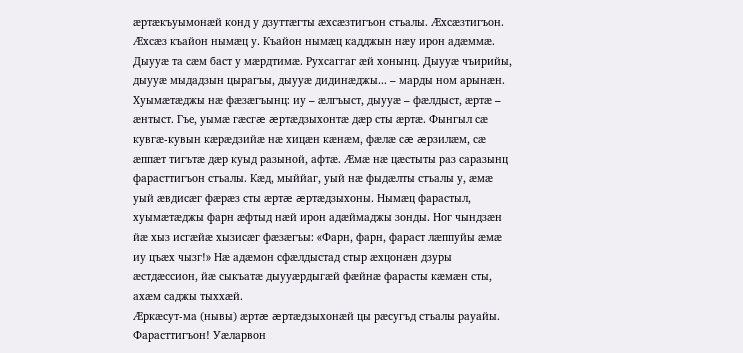æртæкъуымонæй конд у дзуттæгты æхсæзтигъон стъалы. Æхсæзтигъон. Æхсæз къайон нымæц у. Къайон нымæц кадджын нæу ирон адæммæ. Дыууæ та сæм баст у мæрдтимæ. Рухсаггаг æй хонынц. Дыууæ чъирийы, дыууæ мыдадзын цырагъы, дыууæ дидинæджы... – марды ном арынæн. Хуымæтæджы нæ фæзæгъынц: иу – æлгъыст, дыууæ – фæлдыст, æртæ – æнтыст. Гъе, уымæ гæсгæ æртæдзыхонтæ дæр сты æртæ. Фынгыл сæ кувгæ-кувын кæрæдзийæ нæ хицæн кæнæм, фæлæ сæ æрзилæм, сæ æппæт тигътæ дæр куыд разыной, афтæ. Æмæ нæ цæстыты раз саразынц фарасттигъон стъалы. Кæд, мыййаг, уый нæ фыдæлты стъалы у, æмæ уый æвдисæг фæрæз сты æртæ æртæдзыхоны. Нымæц фарастыл, хуымæтæджы фарн æфтыд нæй ирон адæймаджы зонды. Ног чындзæн йæ хыз исгæйæ хызисæг фæзæгъы: «Фарн, фарн, фараст лæппуйы æмæ иу цъæх чызг!» Нæ адæмон сфæлдыстад стыр æхцонæн дзуры æстдæссион, йæ сыкъатæ дыууæрдыгæй фæйнæ фарасты кæмæн сты, ахæм саджы тыххæй.
Æркæсут-ма (нывы) æртæ æртæдзыхонæй цы рæсугъд стъалы рауайы. Фарасттигъон! Уæларвон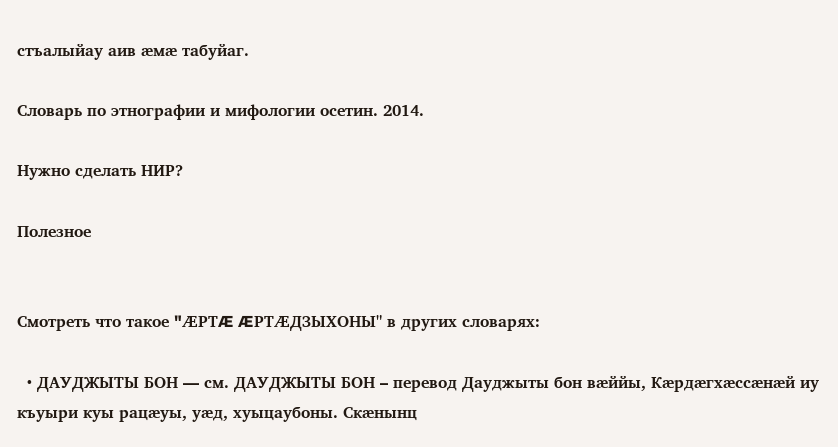стъалыйау аив æмæ табуйаг.

Словарь по этнографии и мифологии осетин. 2014.

Нужно сделать НИР?

Полезное


Смотреть что такое "ÆРТÆ ÆРТÆДЗЫХОНЫ" в других словарях:

  • ДАУДЖЫТЫ БОН — см. ДАУДЖЫТЫ БОН – перевод Дауджыты бон вæййы, Кæрдæгхæссæнæй иу къуыри куы рацæуы, уæд, хуыцаубоны. Скæнынц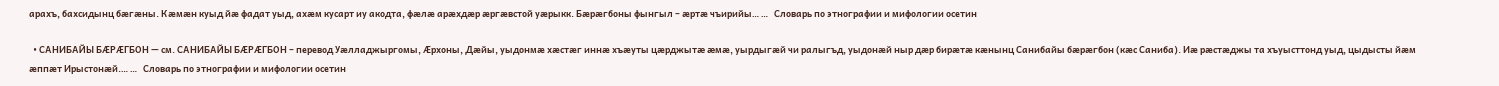арахъ, бахсидынц бæгæны. Кæмæн куыд йæ фадат уыд, ахæм кусарт иу акодта, фæлæ арæхдæр æргæвстой уæрыкк. Бæрæгбоны фынгыл – æртæ чъирийы… …   Словарь по этнографии и мифологии осетин

  • САНИБАЙЫ БÆРÆГБОН — см. САНИБАЙЫ БÆРÆГБОН – перевод Уæлладжыргомы, Æрхоны, Дæйы, уыдонмæ хæстæг иннæ хъæуты цæрджытæ æмæ, уырдыгæй чи ралыгъд, уыдонæй ныр дæр бирæтæ кæнынц Санибайы бæрæгбон (кæс Саниба). Иæ рæстæджы та хъуысттонд уыд, цыдысты йæм æппæт Ирыстонæй.… …   Словарь по этнографии и мифологии осетин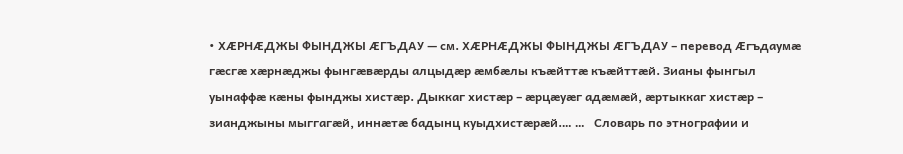• ХÆРНÆДЖЫ ФЫНДЖЫ ÆГЪДАУ — см. ХÆРНÆДЖЫ ФЫНДЖЫ ÆГЪДАУ – перевод Æгъдаумæ гæсгæ хæрнæджы фынгæвæрды алцыдæр æмбæлы къæйттæ къæйттæй. Зианы фынгыл уынаффæ кæны фынджы хистæр. Дыккаг хистæр – æрцæуæг адæмæй, æртыккаг хистæр – зианджыны мыггагæй, иннæтæ бадынц куыдхистæрæй.… …   Словарь по этнографии и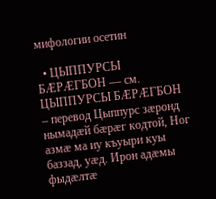мифологии осетин

  • ЦЫППУРСЫ БÆРÆГБОН — см. ЦЫППУРСЫ БÆРÆГБОН – перевод Цыппурс зæронд нымадæй бæрæг кодтой, Ног азмæ ма иу къуыри куы баззад, уæд. Ирон адæмы фыдæлтæ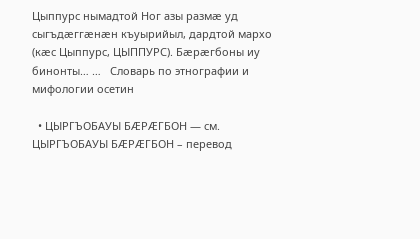Цыппурс нымадтой Ног азы размæ уд сыгъдæггæнæн къуырийыл, дардтой мархо (кæс Цыппурс, ЦЫППУРС). Бæрæгбоны иу бинонты… …   Словарь по этнографии и мифологии осетин

  • ЦЫРГЪОБАУЫ БÆРÆГБОН — см. ЦЫРГЪОБАУЫ БÆРÆГБОН – перевод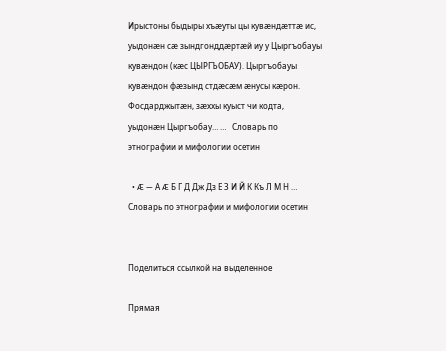Ирыстоны быдыры хъæуты цы кувæндæттæ ис, уыдонæн сæ зындгонддæртæй иу у Цыргъобауы кувæндон (кæс ЦЫРГЪОБАУ). Цыргъобауы кувæндон фæзынд стдæсæм æнусы кæрон. Фосдарджытæн, зæххы куыст чи кодта, уыдонæн Цыргъобау… …   Словарь по этнографии и мифологии осетин

  • Æ — А Æ Б Г Д Дж Дз Е З И Й К Къ Л М Н …   Словарь по этнографии и мифологии осетин


Поделиться ссылкой на выделенное

Прямая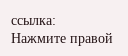ссылка:
Нажмите правой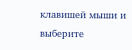клавишей мыши и выберите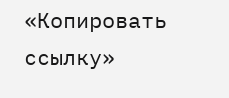«Копировать ссылку»